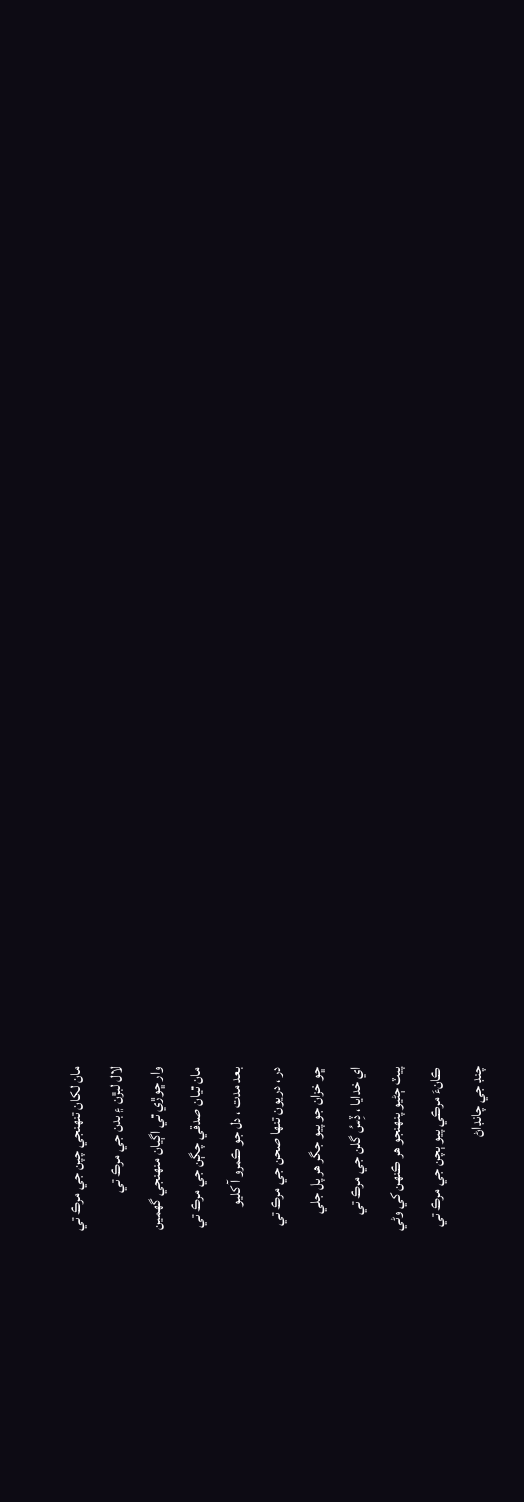مان لکان تنهنجي چپن جي مرڪ تي
لال لبڙن ۽ بدن جي مرڪ تي
وار ڇوڙي ٿي اڳيان منهنجي گهمين
مان ٿيان صدقي چڳن جي مرڪ تي
بعد مدت ، دل جو ڪمرو آ کليو
در ، دريون تنها صحن جي مرڪ تي
ڇو خزان جو پيو جگر هر پل جلي
اي خدايا ، ڏِسُ گلن جي مرڪ تي
پيٽ ڄڻيو پنهنجو هر ڪنهن کي وڻي
ڪانءَ مرڪي پيو ٻچن جي مرڪ تي
چنڊ جي چانڊاڻ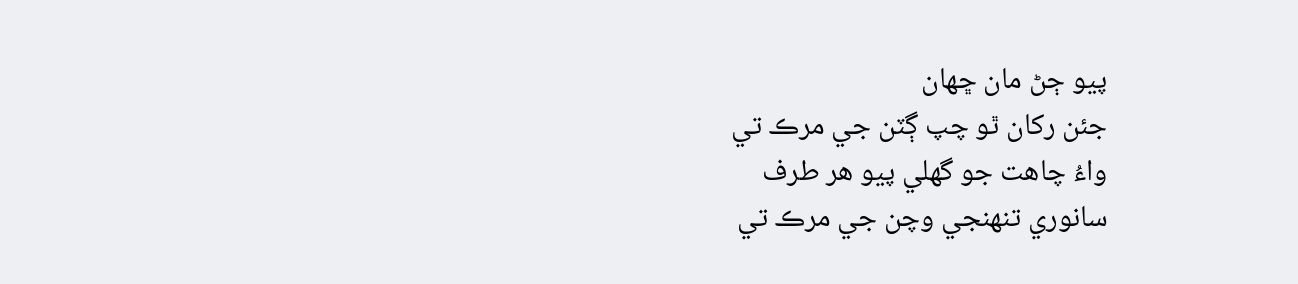پيو ڄڻ مان ڇهان
جئن رکان ٿو چپ ڳٽن جي مرڪ تي
واءُ چاهت جو گهلي پيو هر طرف
سانوري تنهنجي وچن جي مرڪ تي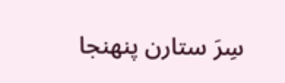سِرَ ستارن پنهنجا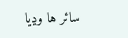سائر ها وڍيا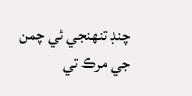چنڊ تنهنجي ئي چمن جي مرڪ تي